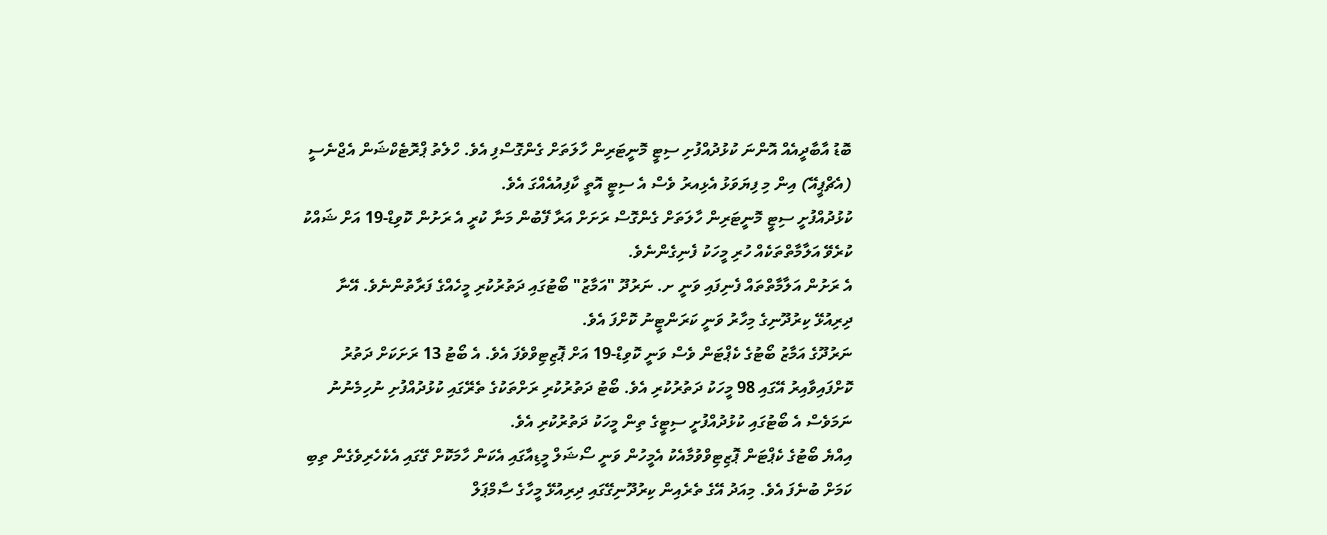ބޮޑު އާބާދީއެއް އޮންނަ ކުޅުދުއްފުށި ސިޓީ މޮނީޓަރިން ހާލަތަށް ގެންގޮސްފި އެވެ. ހްލެތު ޕްރޮޓެކްޝަން އެޖްނެސީ (އެޗްޕީއޭ) އިން މި ފިޔަވަޅު އެޅިއރު ވެސް އެ ސިޓީ އޮތީ ކާފިއުއެއްގަ އެވެ.
ކުޅުދުއްފުށީ ސިޓީ މޮނީޓަރިން ހާލަތަށް ގެންގޮސް ރަށަށް އަރާ ފޭބުން މަނާ ކުރީ އެ ރަށުން ކޮވިޑް-19 އަށް ޝައްކު ކުރެވޭ އަލާމާތްތަކެއް ހުރި މީހަކު ފެނިގެންނެވެ.
އެ ރަށުން އަލާމާތްތައް ފެނިފައި ވަނީ ށ. ނަރުދޫ "އަމާޒު" ބޯޓުގައި ދަތުރުކުރި މީހެއްގެ ފަރާތުންނެވެ. އޭނާ ދިރިއުޅޭ ކިރުދޫނިގެ މިހާރު ވަނީ ކަރަންޓީނު ކޮށްފަ އެވެ.
ނަރުދޫގެ އަމާޒު ބޯޓުގެ ކެޕްޓަން ވެސް ވަނީ ކޮވިޑް-19 އަށް ޕޮޒިޓިވްވެފަ އެވެ. އެ ބޯޓު 13 ރަށަކަށް ދަތުރު ކޮށްފައިވާއިރު އޭގައި 98 މީހަކު ދަތުރުކުރި އެވެ. ބޯޓު ދަތުރުކުރި ރަށްތަކުގެ ތެރޭގައި ކުޅުދުއްފުށި ނުހިމެނުނު ނަމަވެސް އެ ބޯޓުގައި ކުޅުދުއްފުށީ ސިޓީގެ ތިން މީހަކު ދަތުރުކުރި އެވެ.
އިއްޔެ ބޯޓުގެ ކެޕްޓަން ޕޮޒިޓިވްވުމާއެކު އެމީހުން ވަނީ ސޯޝަލް މީޑިއާގައި އެކަން ހާމަކޮށް ގޭގައި އެކެހެރިވެގެން ތިބި ކަމަށް ބުނެފަ އެވެ. މިއަދު އޭގެ ތެރެއިން ކިރުދޫނިގޭގައި ދިރިއުޅޭ މީހާގެ ސާމްޕަލް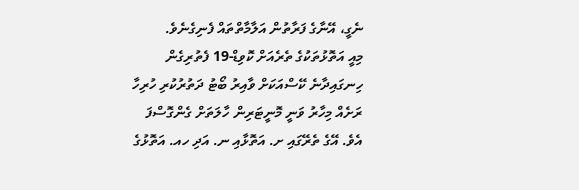ނެގީ، އޭނާގެ ފަރާތުން އަލާމާތްތައް ފެނިގެނެވެ.
މިއީ އަތޮޅުތަކުގެ ތެރެއަށް ކޮވިޑް-19 ފެތުރިގެން ހިނގައިދާނެ ކޭސްއަކަށް ވާއިރު ބޯޓު ދަތުރުކުރި ހުރިހާ ރަށެއް މިހާރު ވަނީ މޮނީޓަރިން ހާލަތަށް ގެންގޮސްފަ އެވެ. އޭގެ ތެރޭގައި ށ. އަތޮޅާއި ނ. އަދި ހއ. އަތޮޅުގެ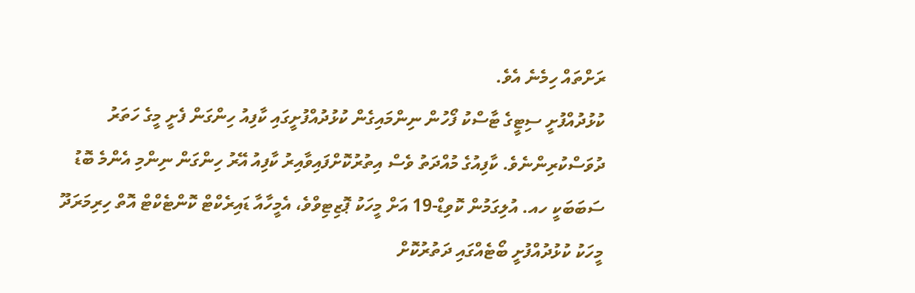ރަށްތައް ހިމެނެ އެވެ.
ކުޅުދުއްފުށީ ސިޓީގެ ޓާސްކު ފޯހުން ނިންމައިގެން ކުޅުދުއްފުށީގައި ކާފިއު ހިންގަން ފެށީ މީގެ ހަތަރު ދުވަސްކުރިންނެވެ. ކާފިއުގެ މުއްދަތު ވެސް އިތުރުކޮށްފައިވާއިރު ކާފިއު އޭރު ހިންގަން ނިންމި އެންމެ ބޮޑު ސަބަބަކީ ހއ. އުލިގަމުން ކޮވިޑް-19 އަށް މީހަކު ޕޮޒިޓިވްވެ، އެމީހާއާ ޑައިރެކްޓް ކޮންޓެކްޓް އޮތް ހިރިމަރަދޫ މީހަކު ކުޅުދުއްފުށީ ބޯޓެއްގައި ދަތުރުކޮށް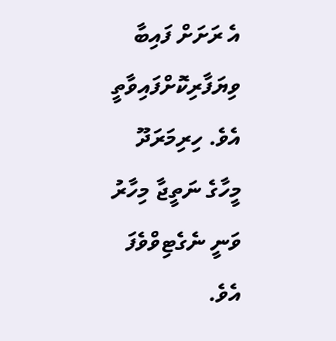އެ ރަށަށް ފައިބާ ވިޔަފާރިކޮށްފައިވާތީ އެވެ. ހިރިމަރަދޫ މީހާގެ ނަތީޖާ މިހާރު ވަނީ ނެގެޓިވްވެފަ އެވެ.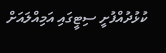ކުޅުދުއްފުށީ ސިޓީގައި އަމިއްލައަށް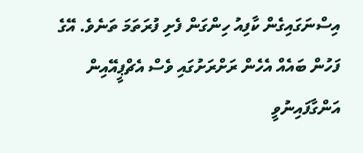އިސްނަގައިގެން ކާފިއު ހިންގަން ފެށި ފުރަތަމަ ތަނެވެ. އޭގެ ފަހުން ބައެއް އެހެން ރަށްރަށުގައި ވެސް އެޗްޕީއޭއިން އަންގާފައިނުވީ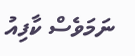ނަމަވެސް ކާފިއު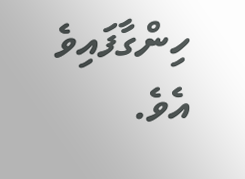ހިންގާފައިވެ އެވެ.